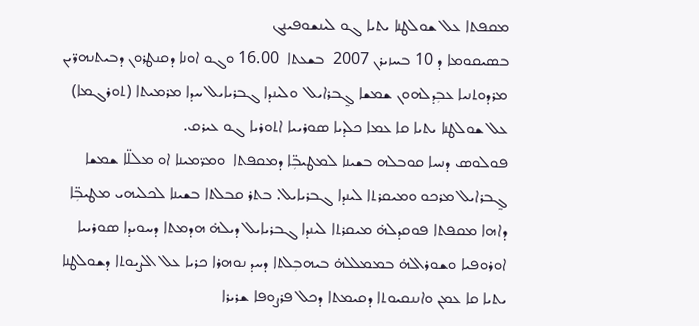ܡܩܦܬܐ ܥܠ ܫܘܠܛܢܐ ܝܬܝܐ ܓܘ ܠܝܢܫܘܦܝܢܓ
ܒܣܝܩܘܡܐ ܕ 10 ܒܚܙܝܪܢ 2007  ܒܫܥܬܐ  16.00 ܘܓܘ ܐܘܢܐ ܕܩܢܛܪܘܢ ܕܒܝܬܢܗܪ̈ܝܢ ܡܪܕܘܬܢܝܐ ܥܒܼܕܠܗܘܢ ܫܡܫܐ ܓ̰ܒܪܐܝܠ  ܘܠܝܢܕܐ ܓܒܪܝܐܝܠ ܚܕܐ ܡܪܡܝܬܐ (ܬܘܪܓܡܐ) ܥܠ ܫܘܠܛܢܐ ܝܬܝܐ ܩܐ ܥܡܐ ܟܠܕܝܐ ܣܘܪܝܝܐ ܐܬܘܪܝܐ ܓܘ ܥܝܪܩ.
ܦܘܠܘܣ ܕܢܚܐ ܩܘܒܠܗ ܒܫܝܢܐ ܠܡܛܝܒܼ̈ܐ ܕܡܩܦܬܐ  ܘܡܪ̈ܡܝܢܐ ܐܘ ܡܠܠ̈ܐ ܫܡܫܐ ܓ̰ܒܪܐܝܠ ܡܪܟܘ ܘܡܝܩܪܬܐ ܠܝܢܕܐ ܓܒܪܝܐܝܠ. ܒܬܪ ܩܒܠܬܐ ܒܫܝܢܐ ܠܟܠܝܗܝ ܡܛܝܒܼ̈ܐ ܕܐܗܐ ܡܩܦܬܐ ܦܘܩܕܠܗ̇ ܡܝܩܪܬܐ ܠܝܢܕܐ ܓܒܪܝܐܝܠ ܕܝܠܗ̇ ܗܕܡܬܐ ܕܚܘܝܕܐ ܣܘܪܝܝܐ ܐܘܪܘܦܝܐ ܘܫܘܪܐܠܗ̇ ܒܡܡܠܠܗ̇ ܒܝܗܒܼܠܬܐ ܕܚܕ ܢܘܗܪܐ ܟܪܝܐ ܥܠ ܐܠܨܝܘܬܐ ܕܫܘܠܛܢܐ ܝܬܝܐ ܩܐ ܥܡܢ ܘܐܢܢܩܝܘܬܐ ܕܩܝܡܬܐ ܕܟܠ ܦܪܨܘܦܐ ܫܪܝܪܐ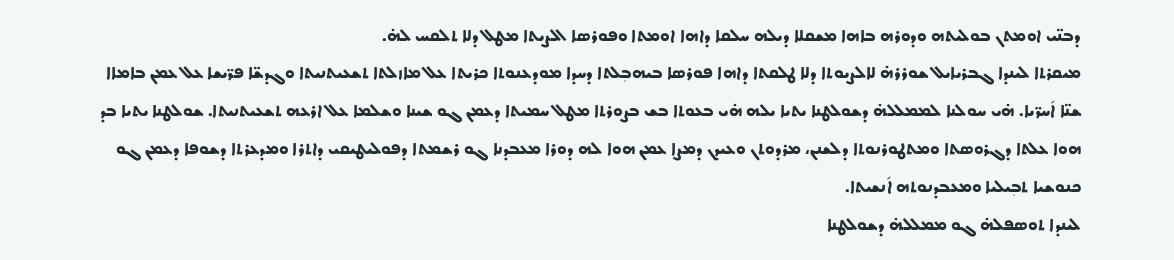ܕܒܢ̈ܝ ܐܘܡܬܢ ܒܘܠܝܬܗ ܘܕܘܪܗ ܒܐܗܐ ܡܫܩܠܐ ܕܝܠܗ ܚܠܩܐ ܕܐܗܐ ܐܘܡܬܐ ܘܦܘܪܣܐ ܐܠܨܝܬܐ ܡܛܠ ܕܠܐ ܬܠܩܚ ܠܗ̇.
ܡܝܩܪܬܐ ܠܝܢܕܐ ܓܒܪܝܐܝܠ ܫܘܪܪܗ̇ ܠܐܠܨܝܘܬܐ ܕܠܐ ܛܠܩܬܐ ܕܐܗܐ ܦܘܪܣܐ ܒܝܗܒܼܠܬܐ ܕܚܕܐ ܡܘܕܥܢܘܬܐ ܟܪܝܬܐ ܥܠ ܡܐܙܠܬܐ ܬܫܥܝܬܢܝܬܐ ܘܓܕܫ̈ܐ ܦܪ̈ܝܫܐ ܥܠ ܥܡܢ ܒܐܡܐܐ ܫܢ̈ܐ ܐ݇ܚܪ̈ܝܐ. ܗ̇ܝ ܚܘܠܢܐ ܠܡܡܠܠܗ̇ ܕܫܘܠܛܢܐ ܝܬܝܐ ܝܠܗ ܗ̇ܝ ܒܥܘܬܐ ܒܫ ܒܨܘܪܬܐ ܡܛܠ ܚܡܝܬܐ ܕܥܡܢ ܓܘ ܫܝܢܐ ܘܫܠܡܐ ܥܠ ܐܪܥܗ ܬܫܥܝܬܢܝܬܐ. ܫܘܠܛܢܐ ܝܬܝܐ ܒܕ ܗܘܐ ܥܠܬܐ ܕܓܪܘܣܬܐ ܘܡܬܛܘܪܢܘܬܐ ܕܠܫܢܢ، ܡܪܕܘܬܢ ܘܥܝܕܢ ܕܡܨܐ ܥܡܢ ܗܘܐ ܠܗ ܕܘܪܐ ܡܥܒܕܢܐ ܓܘ ܪܫܡܬܐ ܕܦܘܠܝܛܝܩܝ ܕܐܬܪܐ ܘܡܕܥܪܬܐ ܕܫܘܦܐ ܕܥܡܢ ܓܘ ܟܢܘܫܝܐ ܬܒܼܝܠܝܐ ܘܡܥܒܕܢܘܬܗ ܐ݇ܢܫܝܬܐ.
ܠܝܢܕܐ ܬܘܣܦܠܗ̇ ܓܘ ܡܡܠܠܗ̇ ܕܫܘܠܛܢܐ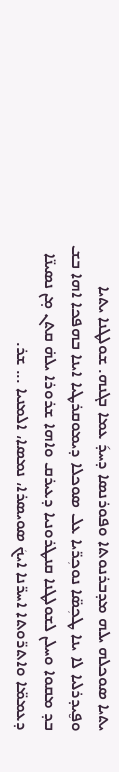ܝܬܝܐ ܣܘܟܠܗ ܝܠܗ ܡܕܒܪܢܘܬܐ ܘܦܘܪܢܣܐ ܕܚܕ݇ ܥܡܐ ܒܓܢܗ. ܫܘܠܛܢܐ ܝܬܝܐ ܘܦ̮ܝܕܪܠܝܐ ܠܐ ܝܢܐ ܛܟܼܣ̈ܐ ܢܘܟܼܪ̈ܝܐ ܥܠ ܣܘܟܠܐ ܕܝܡܘܩܪܛܝܐ ܐܝܢܐ ܒܗܦܟܐ ܐܗܐ ܒܫ ܒܕ ܡܩܘܐ ܘܚܠܢ ܠܫܘܠܛܢܐ ܩܢܛܪܘܢܝܐ ܕܥܝܪܩ ܘܐܗܐ ܫܪܘܪܐ ܝܠܗ̇ ܩܬܢ ܡ̣ܢ ܢܣܝܢ̈ܐ ܕܥܡܡ̈ܐ ܘܐܬܪ̈ܘܬܐ ܐܚܪ̈ܢܐ ܐܝܟܿ ܣܘܝܣܪܐ، ܢܡܣܐ، ܐܠܡܢܝܐ ... ܫܪ.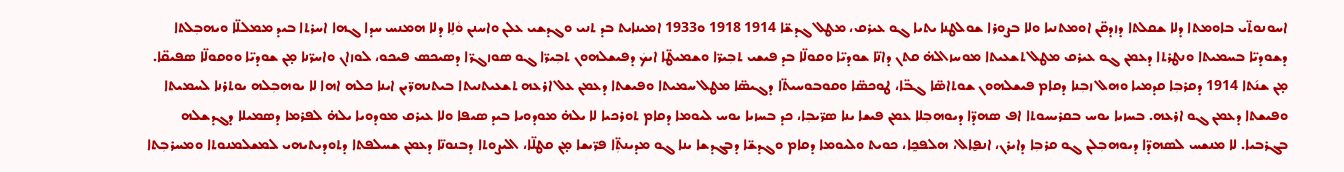ܐܚܘܢܘܬ̈ܝ ܒܐܘܡܬܐ ܕܠܐ ܫܩܠܬܐ ܕܙܕܩ̈ܢ ܐܘܡܬܢܝܐ ܘܠܐ ܒܨܘܪܐ ܫܘܠܛܢܐ ܝܬܝܐ ܓܘ ܥܝܪܩ، ܡܛܠ ܓܕܫ̈ܐ 1914 1918 ܘ1933 ܐܡܝܢܐܝܬ ܒܕ ܬܢܝ ܘܓܕܫܝ ܥܠܢ ܘܐܚܢܢ ܘܵܠܹܐ ܕܠܐ ܗܡܢܚ ܚܕܐ ܓܗܐ ܐܚܪܬܐ ܒܝܕ ܡܡܠܠ̈ܐ ܘܝܗܒܼܠܬܐ ܕܫܘܕܝ̈ܐ ܒܚܡܝܬܐ ܘܢܛܪܬܐ ܕܥܡܢ ܓܘ ܥܝܪܩ ܡܛܠ ܬܫܥܝܬܐ ܡܘܚܙܐܠܗ̇ ܩܬܢ ܕܐܢ̈ܐ ܫܘܕܝ̈ܐ ܘܩܘܠ̈ܐ ܒܕ ܦܝܫܝ ܬܒܼܝܪ̈ܐ ܘܫܡܝܛ̈ܐ ܐܝܟܿ ܕܦܝܫܠܗܘܢ ܬܒܼܝܪ̈ܐ ܓܘ ܣܘܙܓܪ̈ܐ ܕܣܝܟܣ ܦܝܟܘ، ܠܘܙܐܢ ܘܐܚܪ̈ܢܐ ܡ̣ܢ ܫܘܕܝ̈ܐ ܘܘܩܘܠ̈ܐ ܣܦܝܩ̈ܐ.
ܡ̣ܢ ܫܢ݇ܬܐ 1914 ܕܩܪܒܼܐ ܩܕܡܝܐ ܘܗܠ ܙܒܼܢܐ ܕܩܐܡ ܦܝܫܠܗܘܢ ܫܘܬܐܣ̈ܐ ܓܒ̈ܐ، ܛܘܟܣ̈ܐ ܘܩܘܒܘܚܝܬ̈ܐ ܕܓܝܣ̈ܐ ܡܛܠ ܚܡܝܬܐ ܘܦܝܫܬܐ ܕܥܡܢ ܥܠ ܐܪܥܗ ܬܫܥܝܬܢܝܬܐ ܒܝܬܢܗܪ̈ܝܢ ܐܝܢܐ ܟܠܗ ܐܗܐ ܠܐ ܝܘܗܒܼܠܗ ܝܘܬܪܢܐ ܠܚܡܝܬܐ ܘܦܝܫܬܐ ܕܥܡܢ ܓܘ ܐܪܥܗ. ܒܚܙܝܐ ܝܘܚ ܒܩܪܝܚܘܬܐ ܐܦ ܣܗܕ̈ܐ ܕܝܘܗܒܼܠܐ ܥܡܢ ܦܝܫܐ ܝܢܐ ܣܪ̈ܝܒܼܐ، ܟܕ ܒܚܙܝܐ ܝܘܚ ܠܝܘܡܐ ܕܩܐܡ ܬܘܪܟܝܐ ܠܐ ܝܠܗ̇ ܡܘܕܘܝܐ ܒܝܕ ܣܝܦܐ ܘܠܐ ܥܝܪܩ ܡܘܕܘܝܐ ܝܠܗ̇ ܠܦܪܡܐ ܕܣܡܝܠܐ ܕܓܕܫܠܗ ܒܓܪܒܝܐ. ܠܐ ܡܢܫܚ ܠܣܗܕ̈ܐ ܕܝܘܗܒܼܠܢ ܓܘ ܩܪܒܼܐ ܕܐܝܪܢ، ܐܢܦ̮ܐܠ، ܗܠܦܟ̰ܐ، ܟܘܝܬ ܘܠܝܘܡܐ ܕܩܐܡ ܘܓܕܫ̈ܐ ܕܒܓܕܫܐ ܝܢܐ ܓܘ ܡܕܝܢܬܼ̈ܐ ܦܪ̈ܝܫܐ ܡ̣ܢ ܩܛܠ̈ܐ، ܐܠܝܨܘܬܐ ܕܒܢܘܢ̈ܐ ܕܥܡܢ ܫܚܠܦܬܐ ܕܬܘܕܝܬܝܗܝ ܠܡܫܠܡܢܘܬܐ ܘܡܚܪܒܼܬܐ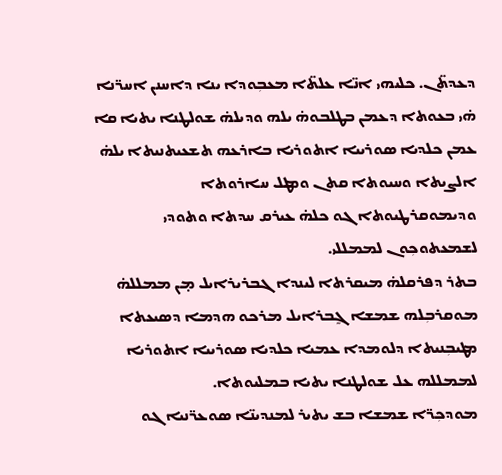ܕܥܕܬ̈ܢ. ܟܠܝܗܝ ܐܢ̈ܐ ܥܠܬ̈ܐ ܡܥܒܼܘܕܐ ܝܢܐ ܕܐܚܢܢ ܐܚܪ̈ܢܐ ܗ̇ܝ ܒܥܘܬܐ ܕܥܡܢ ܒܛܠܒܘܗ̇ ܝܠܗ ܘܕܝܠܗ̇ ܫܘܠܛܢܐ ܝܬܝܐ ܩܐ ܥܡܢ ܟܠܕܝܐ ܣܘܪܝܝܐ ܐܬܘܪܝܐ ܒܐܪܥܗ ܬܫܥܝܬܢܝܬܐ ܝܠܗ̇ ܐܠܨܝܬܐ ܘܚܝܘܬܐ ܩܬܢ ܘܡܛܠ ܚܐܪܘܬܐ ܘܕܝܡܘܩܪܛܝܘܬܐ ܓܘ ܟܠܗ̇ ܥܝܪܩ ܚܕܬܐ ܘܬܘܕܝ ܠܫܡܥܬܘܟܼܘܢ ܠܡܡܠܠܝ.
ܒܬܪ ܕܦܪܩܠܗ̇ ܡܝܩܪܬܐ ܠܝܢܕܐ ܓܒܪܝܪܐܝܠ ܡ̣ܢ ܡܡܠܠܗ̇ ܡܘܩܪܒܼܠܗ ܫܡܫܐ ܓ̰ܒܪܐܝܠ ܡܪܟܘ ܗܕܡܐ ܕܣܝܥܬܐ ܡܛܝܒܼܢܝܬܐ ܕܠܘܡܕܐ ܥܡܝܐ ܟܠܕܝܐ ܣܘܪܝܝܐ ܐܬܘܪܝܐ ܠܡܡܠܠܗ ܥܠ ܫܘܠܛܢܐ ܝܬܝܐ ܒܡܠܝܘܬܐ.
ܡܘܕܟܼܪ̈ܐ ܫܡܫܐ ܒܫ ܝܬܝܪ ܠܡܢܕܝܢ̈ܐ ܣܘܥܪ̈ܢܝܐ ܓܘ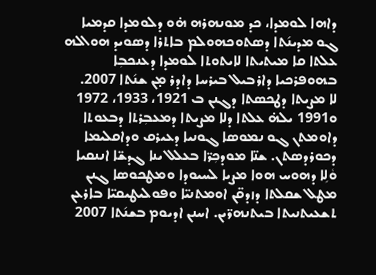ܕܐܗܐ ܠܘܡܕܐ، ܟܕ ܡܘܢܗܪܗ ܗ̇ܘ ܕܠܘܡܕܐ ܩܕܡܝܐ ܓܘ ܡܕܝܢ݇ܬܐ ܕܣܬܘܟܗܘܠܡ ܒܐܬܪܐ ܕܣܘܝܕ ܗܘܐܠܗ ܥܠܬܐ ܩܐ ܡܝܬܝܬܐ ܠܐܝܬܘܬܐ ܠܘܡܕܐ ܕܥܢܟܒܼܐ ܒܗܘܦܪܟܝܐ ܕܐܪܒܝܠ ܒܝܪܚܐ ܕܐܕܪ ܡ̣ܢ ܫܢ݇ܬܐ 2007.
ܠܐ ܡܨܝܬܐ ܕܛܟܣܬܐ ܕܓܢܢ ܒ 1921، 1933، 1972 ܘ1991 ܝܠܗ̇ ܥܠܬܐ ܕܠܐ ܡܨܝܬܐ ܕܡܥܒܼܪܬܐ ܕܒܥܘܬܐ ܕܐܘܡܬܢ ܓܘ ܢܡܘܣܐ ܓܘܢܝܐ ܕܥܝܪܩ ܘܕܐܩܠܝܡܐ ܕܟܘܪܕܣܬܢ. ܫܢ̈ܐ ܡܘܕܟܼܪ̈ܐ ܒܥܠܠ ܝܢܐ ܓܕܫ̈ܐ ܐܢܢܩܝܐ ܘܵܠܹܐ ܕܗܘܚ ܗܘܐ ܡܨܝܐ ܠܚܝܘܕܐ ܘܡܛܟܘܣܐ ܓܢܢ ܡܛܠ ܫܩܠܬܐ ܕܙܕܩ̈ܢ ܐܘܡܬܢܝ̈ܐ ܘܦܘܠܝܛܝܩܝ̈ܐ ܒܐܪܥܢ ܬܫܥܝܬܢܝܬܐ ܒܝܬܢܗܪ̈ܝܢ. ܐܚܢܢ ܐܕܝܘܡ ܒܫܢ݇ܬܐ 2007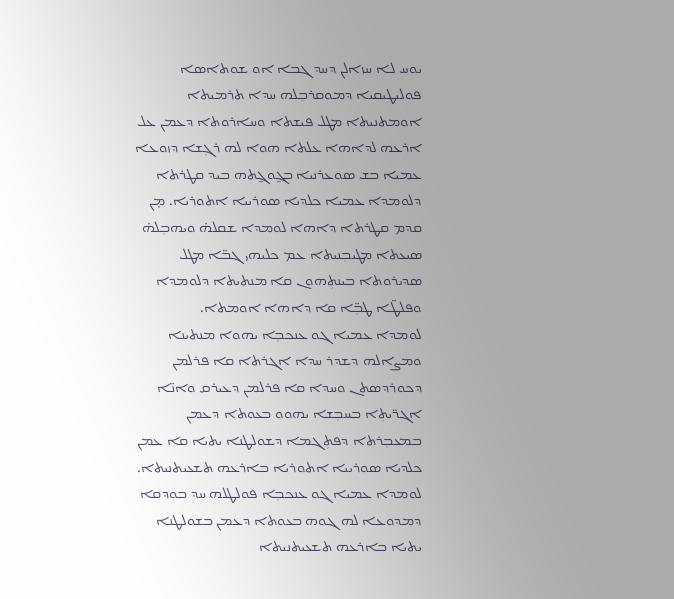ܝܘܚ ܠܐ ܚܙܐܠܢ ܕܚܕ ܓܒܐ ܐܘ ܫܘܬܐܣܐ ܦܘܠܝܛܝܩܝܐ ܕܡܘܩܪܒܼܠܗ ܚܕܐ ܬܪܡܝܬܐ ܐܘܡܬܢܝܬܐ ܡܛܠ ܦܝܫܬܐ ܘܚܐܪܘܬܐ ܕܥܡܢ ܥܠ ܐܪܥܗ ܠܕܐܗܐ ܥܠܬܐ ܗܘܐ ܠܗ ܪܓܼܫܐ ܕܙܘܥܐ ܥܡܝܐ ܒܫ ܣܘܥܪܢܝܐ ܒܓ̰ܘܓ̰ܬܗ ܒܝܕ ܩܛܪܬܐ ܕܠܘܡܕܐ ܥܡܝܐ ܟܠܕܝܐ ܣܘܪܝܝܐ ܐܬܘܪܝܐ. ܡ̣ܢ ܩܕܡ ܩܛܪܬܐ ܕܐܗܐ ܠܘܡܕܐ ܫܩܠܗ̇ ܘܝܗܒܼܠܗ̇ ܣܝܥܬܐ ܡܛܝܒܼܢܝܬܐ ܥܡ ܟܠܝܗܝ ܓܒ̈ܐ ܡܛܠ ܣܕܝܪܘܬܐ ܒܝܢܬܼܗܘܢ ܩܐ ܡܢܬܝܬܐ ܕܠܘܡܕܐ ܘܦܠܛ̈ܐ ܛܒܼ̈ܐ ܩܐ ܕܐܗܐ ܐܘܡܬܐ.
ܠܘܡܕܐ ܥܡܝܐ ܓܘ ܥܢܟܒܼܐ ܝܗܘܐ ܡܢܬܝܢܐ ܘܡܨܐܠܗ ܕܫܕܪ ܚܕܐ ܐܓܪܬܐ ܩܐ ܦܪܠܡܢ ܕܟܘܪܕܣܬܢ ܘܚܕܐ ܩܐ ܦܪܠܡܢ ܕܥܝܪܩ ܘܐܢ̈ܐ ܐܓܪ̈ܝܬܼܐ ܒܚܒܼܫܐ ܝܗܘܘ ܒܥܘܬܐ ܕܥܡܢ ܒܡܥܒܼܪܬܐ ܕܦܬܼܓܡܐ ܕܫܘܠܛܢܐ ܝܬܝܐ ܩܐ ܥܡܢ ܟܠܕܝܐ ܣܘܪܝܝܐ ܐܬܘܪܝܐ ܒܐܪܥܗ ܬܫܥܝܬܢܝܬܐ. ܠܘܡܕܐ ܥܡܝܐ ܓܘ ܥܢܟܒܼܐ ܦܘܠܛܠܗ ܚܕ ܒܘܕܩܐ ܕܡܕܘܥܐ ܠܗ ܓܘܗ ܒܥܘܬܐ ܕܥܡܢ ܒܫܘܠܛܢܐ ܝܬܝܐ ܒܐܪܥܗ ܬܫܥܝܬܢܝܬܐ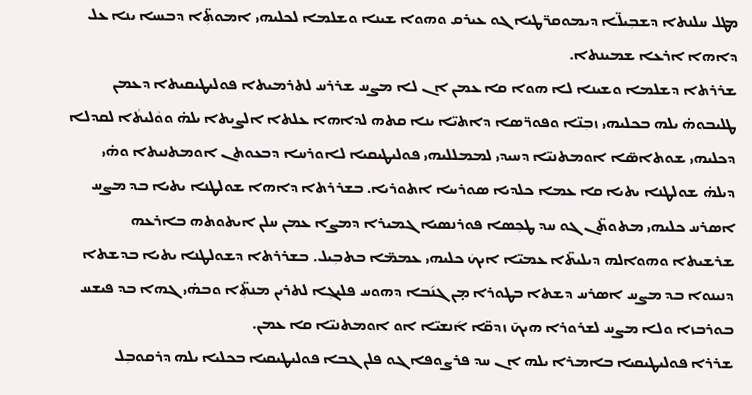ܡܛܠ ܚܠܢܬܐ ܕܫܒܼܝܠ̈ܐ ܕܝܡܘܩܪ̈ܛܝܐ ܓܘ ܥܝܪܩ ܘܗܘܐ ܫܝܢܐ ܘܫܠܡܐ ܠܟܠܝܗܝ ܐܡܘܬܼ̈ܐ ܕܒܚܝܐ ܝܢܐ ܥܠ ܕܐܗܐ ܐܪܥܐ ܫܡܝܢܬܐ.
ܫܪܪܬܐ ܕܫܠܡܐ ܘܫܝܢܐ ܠܐ ܗܘܐ ܩܐ ܥܡܢ ܐܢ ܠܐ ܡܨܚ ܫܪܪܚ ܠܬܪܡܝܬܐ ܦܘܠܝܛܝܩܝܬܐ ܕܥܡܢ ܛܠܝܒܘܗ̇ ܝܠܗ ܒܟܠܝܗܝ ܙܒܼܢ̈ܐ ܘܦܘܪ̈ܣܐ ܕܐܬܝ̈ܐ ܝܢܐ ܩܬܗ ܠܕܐܗܐ ܥܠܬܐ ܐܠܨܝܬܐ ܝܠܗ̇ ܘܘܵܠܝܬܵܐ ܠܩܕܠܐ ܕܟܠܝܗܝ ܫܘܬܐܣ̈ܐ ܐܘܡܬܢܝ̈ܐ ܕܚܝܕܝ ܠܡܡܠܠܝܗܝ ܦܘܠܝܛܝܩܝܐ ܠܐܘܪܚܐ ܕܒܥܘܬܢ ܐܘܡܬܢܝܬܐ ܘܗ̇ܝ ܕܝܠܗ̇ ܫܘܠܛܢܐ ܝܬܝܐ ܩܐ ܥܡܐ ܟܠܕܝܐ ܣܘܪܝܝܐ ܐܬܘܪܝܐ. ܒܫܪܪܬܐ ܕܐܗܐ ܫܘܠܛܢܐ ܝܬܝܐ ܒܕ ܡܨܚ ܐܣܪܚ ܟܠܝܗܝ ܡܬܘܬ̈ܢ ܓܘ ܚܕ ܛܟܼܣܐ ܦܘܪܢܣܝܐ ܓܡܝܪܐ ܕܡܨܐ ܥܡܢ ܚܠܢ ܐܝܬܘܬܗ ܒܐܪܥܗ ܫܪܫܝܬܐ ܘܗܘܐܠܗ ܕܝܠܝܬ̈ܐ ܥܡܝ̈ܐ ܐܝܟܿ ܟܠܝܗܝ ܥܡܡ̈ܐ ܒܬܒܼܝܠ. ܒܫܪܪܬܐ ܕܫܘܠܛܢܐ ܝܬܝܐ ܒܕܫܬܐ ܕܢܝܢܘܐ ܒܕ ܡܨܚ ܐܣܪܚ ܕܫܬܐ ܒܛܘܪܐ ܡ̣ܢ ܓܢ݇ܒܐ ܕܗܘܚ ܦܠܝܓܼܐ ܠܬܪܝܢ ܡܢܬܼ̈ܐ ܘܒܗ̇ܝ ܓܗܐ ܒܕ ܦܝܫܚ ܒܘܪܒܙܐ ܘܠܐ ܡܨܚ ܠܫܪܘܪܐ ܗܝܟ̃ ܙܕܩ̈ܐ ܐ݇ܢܫܝ̈ܐ ܐܘ ܐܘܡܬܢܝ̈ܐ ܩܐ ܥܡܢ.
ܫܪܪܐ ܦܘܠܝܛܝܩܝܐ ܒܐܡܪܐ ܝܠܗ ܐܢ ܚܕ ܦܪܨܘܦܐ ܓܘ ܦܠܢ ܓܒܐ ܦܘܠܝܛܝܩܝܐ ܒܟܠܝܐ ܝܠܗ ܕܪܩܘܒܼܠ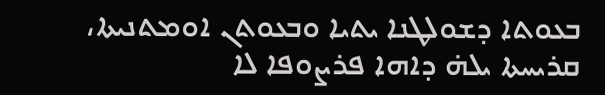ܒܥܘܬܐ ܕܫܘܠܛܢܐ ܝܬܝܐ ܘܒܥܘܬܢ ܐܘܡܬܢܝܬܐ، ܩܪܝܚܬܐ ܝܠܗ̇ ܕܐܗܐ ܦܪܨܘܦܐ ܠܐ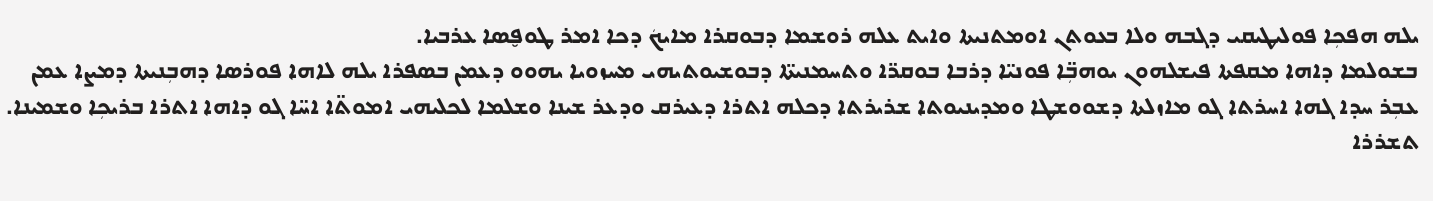ܝܠܗ ܗܦܟܼܐ ܦܘܠܝܛܝܩܝ ܕܓܒܗ ܘܠܐ ܒܥܘܬܢ ܐܘܡܬܢܝܬܐ ܘܐܝܬ ܥܠܗ ܪܘܫܡܐ ܕܒܘܩܪܐ ܡܐܝܟܿ ܕܟܐ ܐܡܪ ܛܘܦ̮ܣܐ ܥܪܒܝܐ.
ܒܫܘܠܡܐ ܕܐܗܐ ܡܩܦܬܐ ܦܝܫܠܗܘܢ ܝܘܗܒܼ̈ܐ ܦܘܢܝ̈ܐ ܕܪܒܐ ܒܘܩܪ̈ܐ ܘܬܚܡܢܝܬ̈ܐ ܕܒܘܫܝܘܬܝܗܝ ܡܚܙܘܝܐ ܝܗܘܘ ܕܥܡܢ ܒܣܦܪܐ ܝܠܗ ܠܐܗܐ ܦܘܪܣܐ ܕܗܒܼܢܝܬܐ ܕܡܨܐ ܥܡܢ ܥܒܼܪ ܚܕܐ ܓܗܐ ܐܚܪܬܐ ܓܘ ܡܐܙܠܬܐ ܕܫܘܘܫܛܐ ܘܡܕܝܢܝܘܬܐ ܫܪܝܪܬܐ ܕܟܠܗ ܐܬܪܐ ܕܥܝܪܩ ܘܕܥܪ ܫܝܢܐ ܘܫܠܡܐ ܠܟܠܝܗܝ ܐܡܘܬ̈ܐ ܐܚ̈ܐ ܓܘ ܕܐܗܐ ܐܬܪܐ ܒܪܝܟܼܐ ܘܫܡܝܢܐ.
ܬܫܪܪܐ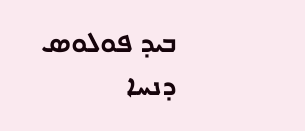ܒܝܕ ܦܘܠܘܣ ܕܢܚܐ